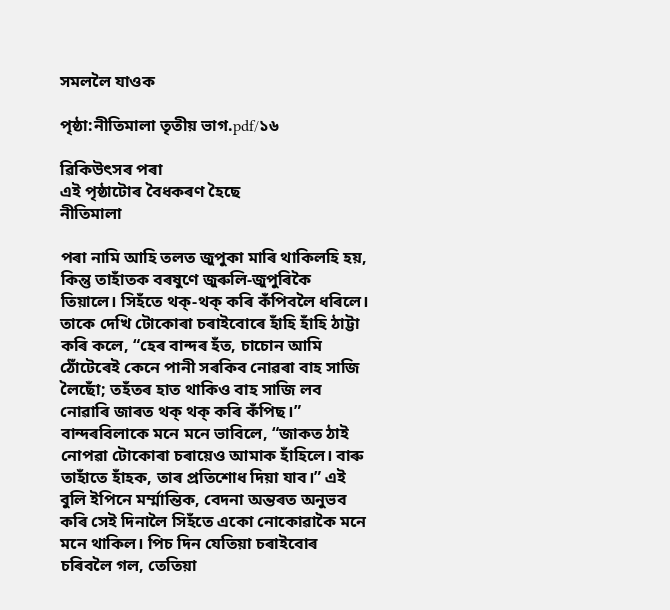সমললৈ যাওক

পৃষ্ঠা:নীতিমালা তৃতীয় ভাগ.pdf/১৬

ৱিকিউৎসৰ পৰা
এই পৃষ্ঠাটোৰ বৈধকৰণ হৈছে
নীতিমালা

পৰা নামি আহি তলত জুপুকা মাৰি থাকিলহি হয়, কিন্তু তাহাঁতক বৰষুণে জুৰুলি-জুপুৰিকৈ তিয়ালে। সিহঁতে থক্‌-থক্‌ কৰি কঁপিবলৈ ধৰিলে। তাকে দেখি টোকোৰা চৰাইবোৰে হাঁহি হাঁহি ঠাট্টা কৰি কলে, “হেৰ বান্দৰ হঁত, চাচোন আমি ঠোঁটেৰেই কেনে পানী সৰকিব নোৱৰা বাহ সাজি লৈছোঁ; তহঁতৰ হাত থাকিও বাহ সাজি লব নোৱাৰি জাৰত থক্ থক্ কৰি কঁপিছ।” বান্দৰবিলাকে মনে মনে ভাবিলে, “জাকত ঠাই নোপৱা টোকোৰা চৰায়েও আমাক হাঁহিলে। বাৰু তাহাঁতে হাঁহক, তাৰ প্ৰতিশোধ দিয়া যাব।” এই বুলি ইপিনে মৰ্ম্মান্তিক, বেদনা অন্তৰত অনুভব কৰি সেই দিনালৈ সিহঁতে একো নোকোৱাকৈ মনে মনে থাকিল। পিচ দিন যেতিয়া চৰাইবোৰ চৰিবলৈ গল, তেতিয়া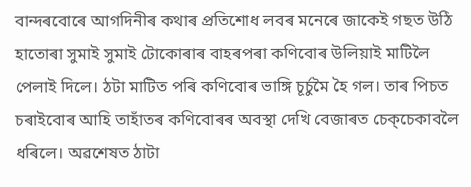বান্দৰবোৰে আগদিনীৰ কথাৰ প্ৰতিশোধ লবৰ মনেৰে জাকেই গছত উঠি হাতোৰা সুমাই সুমাই টোকোৰাৰ বাহৰপৰা কণিবোৰ উলিয়াই মাটিলৈ পেলাই দিলে। ঠটা মাটিত পৰি কণিবোৰ ভাঙ্গি চূৰ্চুমৈ হৈ গল। তাৰ পিচত চৰাইবোৰ আহি তাহাঁতৰ কণিবোৰৰ অবস্থা দেখি বেজাৰত চেক্‌চেকাবলৈ ধৰিলে। অৱশেষত ঠাটা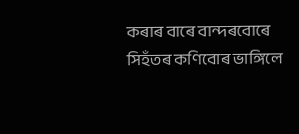কৰাৰ বাৰে বান্দৰবোৰে সিহঁতৰ কণিবোৰ ভাঙ্গিলে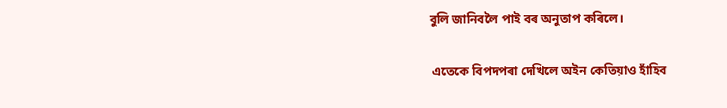বুলি জানিবলৈ পাই বৰ অনুতাপ কৰিলে।

 এতেকে বিপদপৰা দেখিলে অইন কেতিয়াও হাঁহিব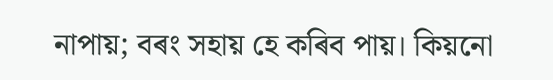নাপায়; বৰং সহায় হে কৰিব পায়। কিয়নো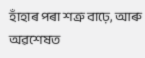হাঁহাৰ পৰা শত্ৰু বাঢ়ে, আৰু অৱশেষত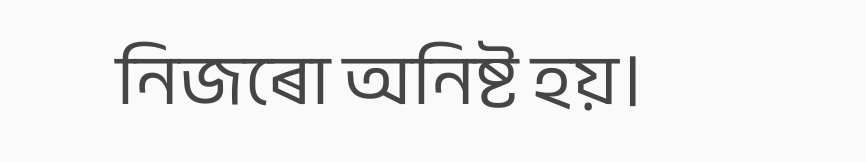নিজৰো অনিষ্ট হয়।